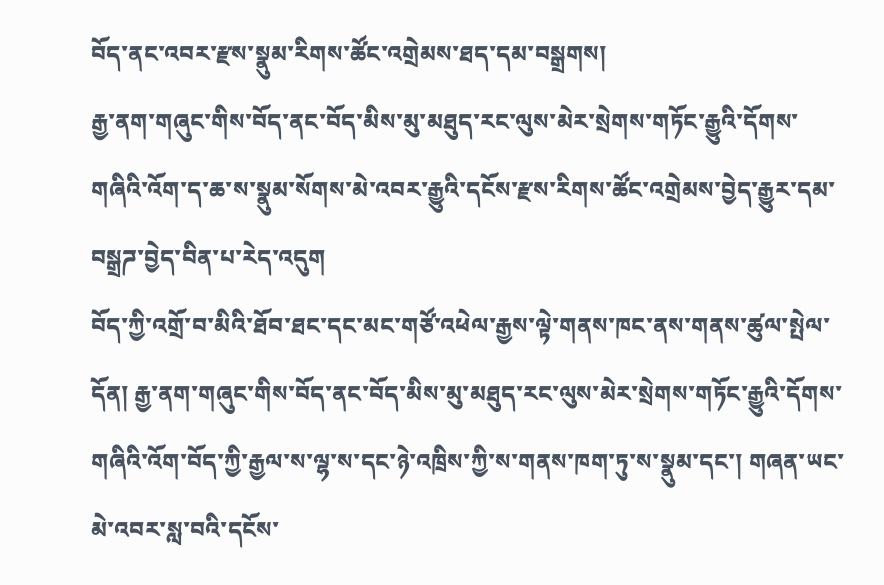བོད་ནང་འབར་རྫས་སྣུམ་རིགས་ཚོང་འགྲེམས་ཐད་དམ་བསྒྲགས།
རྒྱ་ནག་གཞུང་གིས་བོད་ནང་བོད་མིས་མུ་མཐུད་རང་ལུས་མེར་སྲེགས་གཏོང་རྒྱུའི་དོགས་གཞིའི་འོག་ད་ཆ་ས་སྣུམ་སོགས་མེ་འབར་རྒྱུའི་དངོས་རྫས་རིགས་ཚོང་འགྲེམས་བྱེད་རྒྱུར་དམ་བསྒྲཌ་བྱེད་བིན་པ་རེད་འདུག
བོད་ཀྱི་འགྲོ་བ་མིའི་ཐོབ་ཐང་དང་མང་གཙོ་འཕེལ་རྒྱས་ལྟེ་གནས་ཁང་ནས་གནས་ཚུལ་སྤེལ་དོན། རྒྱ་ནག་གཞུང་གིས་བོད་ནང་བོད་མིས་མུ་མཐུད་རང་ལུས་མེར་སྲེགས་གཏོང་རྒྱུའི་དོགས་གཞིའི་འོག་བོད་ཀྱི་རྒྱལ་ས་ལྷ་ས་དང་ཉེ་འཁྲིས་ཀྱི་ས་གནས་ཁག་ཏུ་ས་སྣུམ་དང་། གཞན་ཡང་མེ་འབར་སླ་བའི་དངོས་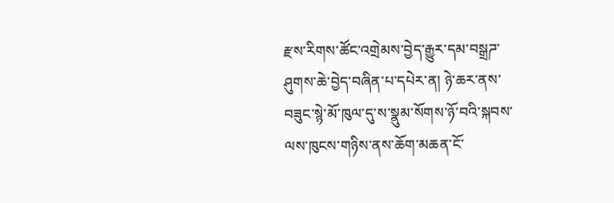རྫས་རིགས་ཚོང་འགྲེམས་བྱེད་རྒྱུར་དམ་བསྒྲཌ་ཤུགས་ཆེ་བྱེད་བཞིན་པ་དཔེར་ན། ཉེ་ཆར་ནས་བཟུང་སྙེ་མོ་ཁུལ་དུ་ས་སྣུམ་སོགས་ཉོ་བའི་སྐབས་ལས་ཁུངས་གཉིས་ནས་ཆོག་མཆན་ངོ་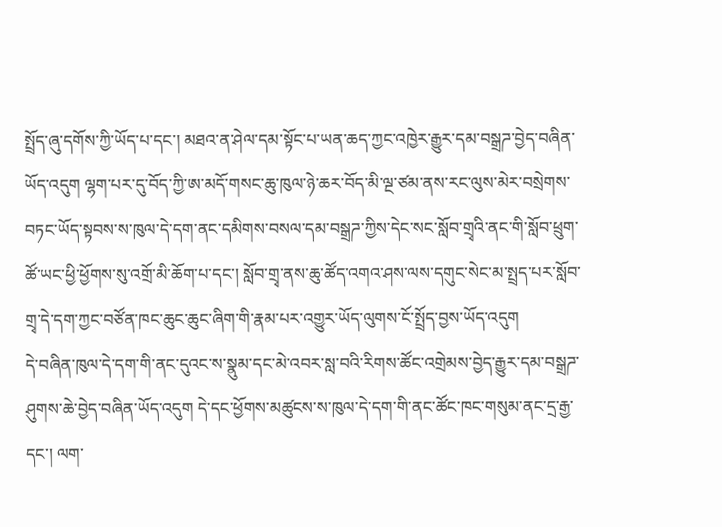སྤྲོད་ཞུ་དགོས་ཀྱི་ཡོད་པ་དང་། མཐའ་ན་ཤེལ་དམ་སྟོང་པ་ཡན་ཆད་ཀྱང་འཁྱེར་རྒྱུར་དམ་བསྒྲཌ་བྱེད་བཞིན་ཡོད་འདུག ལྷག་པར་དུ་བོད་ཀྱི་ཨ་མདོ་གསང་ཆུ་ཁུལ་ཉེ་ཆར་བོད་མི་ལྔ་ཙམ་ནས་རང་ལུས་མེར་བསྲེགས་བཏང་ཡོད་སྟབས་ས་ཁུལ་དེ་དག་ནང་དམིགས་བསལ་དམ་བསྒྲཌ་ཀྱིས་དེང་སང་སློབ་གྲྭའི་ནང་གི་སློབ་ཕྲུག་ཚོ་ཡང་ཕྱི་ཕྱོགས་སུ་འགྲོ་མི་ཆོག་པ་དང་། སློབ་གྲྭ་ནས་ཆུ་ཚོད་འགའ་ཤས་ལས་དགུང་སེང་མ་སྤྲད་པར་སློབ་གྲྭ་དེ་དག་ཀྱང་བཙོན་ཁང་ཆུང་ཆུང་ཞིག་གི་རྣམ་པར་འགྱུར་ཡོད་ལུགས་ངོ་སྤྲོད་བྱས་ཡོད་འདུག
དེ་བཞིན་ཁུལ་དེ་དག་གི་ནང་དུའང་ས་སྣུམ་དང་མེ་འབར་སླ་བའི་རིགས་ཚོང་འགྲེམས་བྱེད་རྒྱུར་དམ་བསྒྲཌ་ཤུགས་ཆེ་བྱེད་བཞིན་ཡོད་འདུག དེ་དང་ཕྱོགས་མཚུངས་ས་ཁུལ་དེ་དག་གི་ནང་ཚོང་ཁང་གསུམ་ནང་དྲ་རྒྱ་དང་། ལག་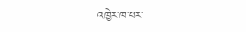འཁྱེར་ཁ་པར་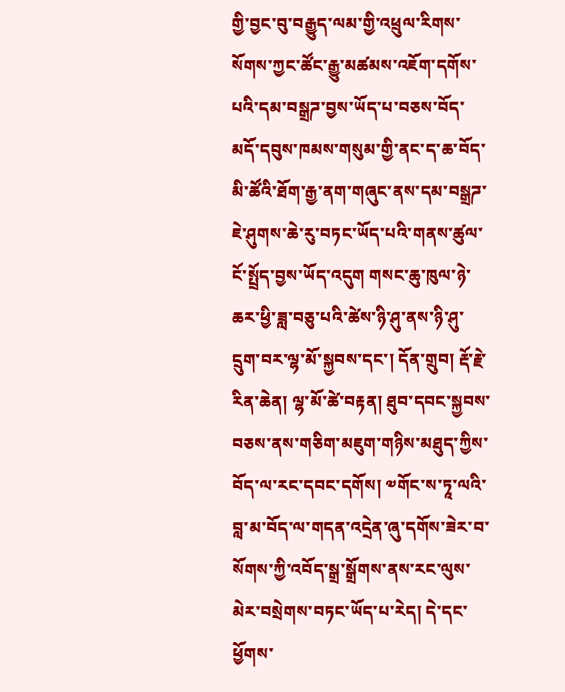གྱི་བྱང་བུ་བརྒྱུད་ལམ་གྱི་འཕྲུལ་རིགས་སོགས་ཀྱང་ཚོང་རྒྱུ་མཚམས་འཇོག་དགོས་པའི་དམ་བསྒྲཌ་བྱས་ཡོད་པ་བཅས་བོད་མདོ་དབུས་ཁམས་གསུམ་གྱི་ནང་ད་ཆ་བོད་མི་ཚོའི་ཐོག་རྒྱ་ནག་གཞུང་ནས་དམ་བསྒྲཌ་ཇེ་ཤུགས་ཆེ་རུ་བཏང་ཡོད་པའི་གནས་ཚུལ་ངོ་སྤྲོད་བྱས་ཡོད་འདུག གསང་ཆུ་ཁུལ་ཉེ་ཆར་ཕྱི་ཟླ་བཅུ་པའི་ཚེས་ཉི་ཤུ་ནས་ཉི་ཤུ་དྲུག་བར་ལྷ་མོ་སྐྱབས་དང་། དོན་གྲུབ། རྡོ་རྗེ་རིན་ཆེན། ལྷ་མོ་ཚེ་བརྟན། ཐུབ་དབང་སྐྱབས་བཅས་ནས་གཅིག་མཇུག་གཉིས་མཐུད་ཀྱིས་བོད་ལ་རང་དབང་དགོས། ༧གོང་ས་ཏཱ་ལའི་བླ་མ་བོད་ལ་གདན་འདྲེན་ཞུ་དགོས་ཟེར་བ་སོགས་ཀྱི་འབོད་སྒྲ་སྒྲོགས་ནས་རང་ལུས་མེར་བསྲེགས་བཏང་ཡོད་པ་རེད། དེ་དང་ཕྱོགས་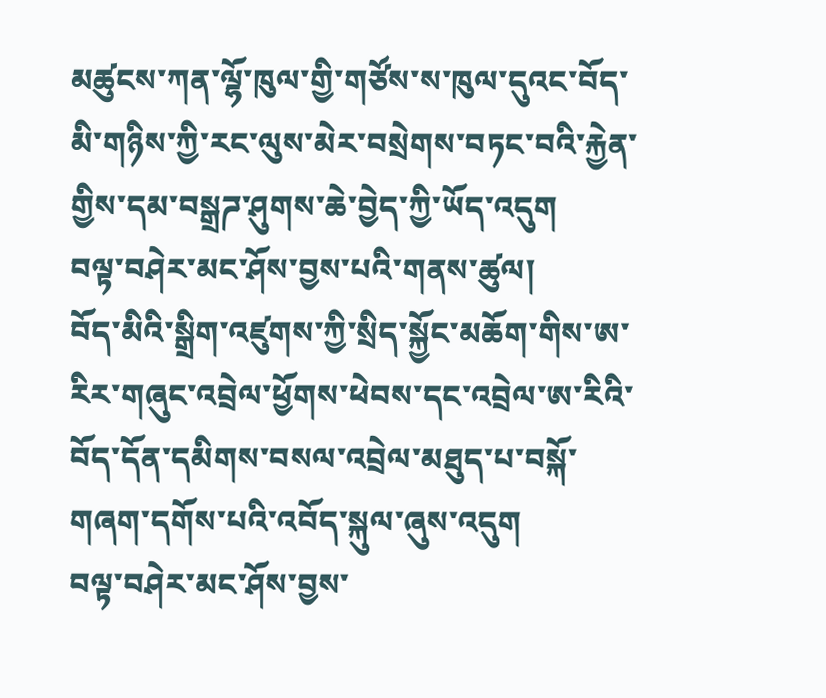མཚུངས་ཀན་ལྷོ་ཁུལ་གྱི་གཙོས་ས་ཁུལ་དུའང་བོད་མི་གཉིས་ཀྱི་རང་ལུས་མེར་བསྲེགས་བཏང་བའི་རྐྱེན་གྱིས་དམ་བསྒྲཌ་ཤུགས་ཆེ་བྱེད་ཀྱི་ཡོད་འདུག
བལྟ་བཤེར་མང་ཤོས་བྱས་པའི་གནས་ཚུལ།
བོད་མིའི་སྒྲིག་འཛུགས་ཀྱི་སྲིད་སྐྱོང་མཆོག་གིས་ཨ་རིར་གཞུང་འབྲེལ་ཕྱོགས་ཕེབས་དང་འབྲེལ་ཨ་རིའི་བོད་དོན་དམིགས་བསལ་འབྲེལ་མཐུད་པ་བསྐོ་གཞག་དགོས་པའི་འབོད་སྐུལ་ཞུས་འདུག
བལྟ་བཤེར་མང་ཤོས་བྱས་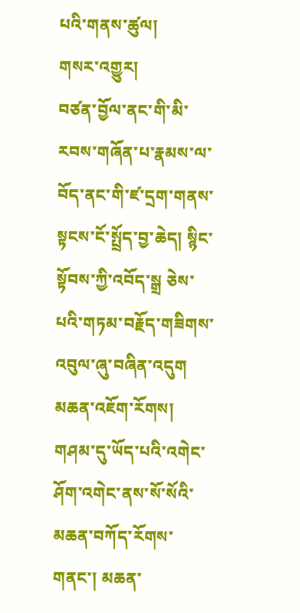པའི་གནས་ཚུལ།
གསར་འགྱུར།
བཙན་བྱོལ་ནང་གི་མི་རབས་གཞོན་པ་རྣམས་ལ་བོད་ནང་གི་ཛ་དྲག་གནས་སྟངས་ངོ་སྤྲོད་བྱ་ཆེད། སྙིང་སྟོབས་ཀྱི་འབོད་སྒྲ ཅེས་པའི་གཏམ་བརྗོད་གཟིགས་འབུལ་ཞུ་བཞིན་འདུག
མཆན་འཇོག་རོགས།
གཤམ་དུ་ཡོད་པའི་འགེང་ཤོག་འགེང་ནས་སོ་སོའི་མཆན་བཀོད་རོགས་གནང་། མཆན་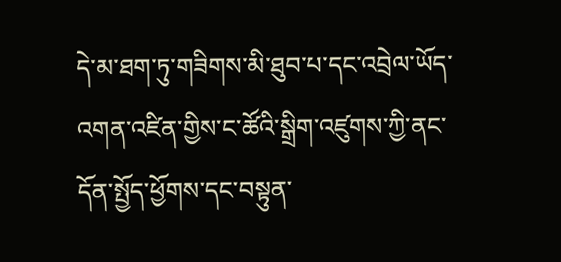དེ་མ་ཐག་ཏུ་གཟིགས་མི་ཐུབ་པ་དང་འབྲེལ་ཡོད་འགན་འཛིན་གྱིས་ང་ཚོའི་སྒྲིག་འཛུགས་ཀྱི་ནང་དོན་སྤྱོད་ཕྱོགས་དང་བསྟུན་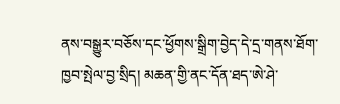ནས་བསྒྱུར་བཅོས་དང་ཕྱོགས་སྒྲིག་བྱེད་དེ་དྲ་གནས་ཐོག་ཁྱབ་སྤེལ་བྱ་སྲིད། མཆན་གྱི་ནང་དོན་ཐད་ཨེ་ཤེ་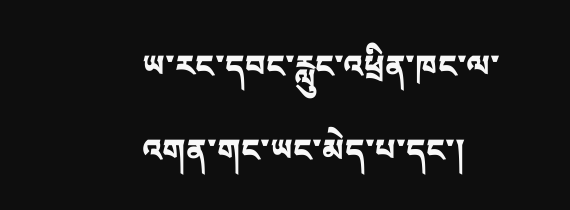ཡ་རང་དབང་རླུང་འཕྲིན་ཁང་ལ་འགན་གང་ཡང་མེད་པ་དང་།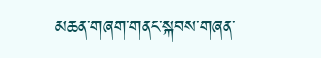མཆན་གཞག་གནང་སྐབས་གཞན་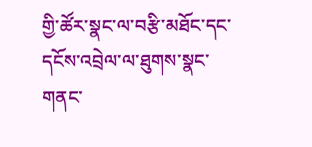གྱི་ཚོར་སྣང་ལ་བརྩི་མཐོང་དང་དངོས་འབྲེལ་ལ་ཐུགས་སྣང་གནང་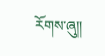རོགས་ཞུ༎